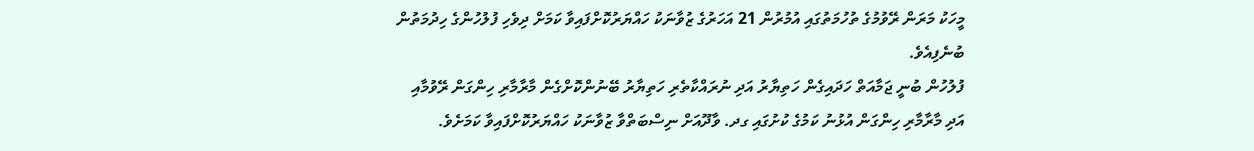މީހަކު މަރަން ރޭވުމުގެ ތުހުމަތުގައި އުމުރުން 21 އަހަރުގެ ޒުވާނަކު ހައްޔަރުކޮށްފައިވާ ކަމަށް ދިވެހި ފުލުހުންގެ ހިދުމަތުން ބުނެފިއެވެ.
ފުލުހުން ބުނީ ޖަމާއަތް ހަދައިގެން ހަތިޔާރު އަދި ނުރައްކާތެރި ހަތިޔާރު ބޭނުންކޮށްގެން މާރާމާރި ހިންގަން ރޭވުމާއި އަދި މާރާމާރި ހިންގަން އުޅުނު ކަމުގެ ކުށުގައި ގދ. ވާދޫއަށް ނިސްބަތްވާ ޒުވާނަކު ހައްޔަރުކޮށްފައިވާ ކަމަށެވެ.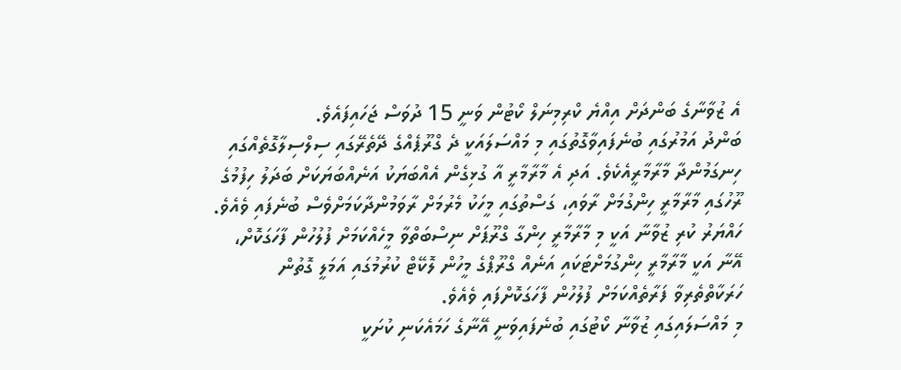އެ ޒުވާނާގެ ބަންދަށް އިއްޔެ ކްރިމިނަލް ކޯޓުން ވަނީ 15 ދުވަސް ޖަހައިފައެވެ.
ބަންދު އަމުރުގައި ބުނެފައިވާގޮތުގައި މި މައްސަލައަކީ ދެ ގްރޫޕެއްގެ ދޭތެރޭގައި ސިލްސިލާގޮތެއްގައި ހިނގަމުންދާ މާރާމާރީއެކެވެ. އަދި އެ މާރާމާރީ އާ ގުޅިގެން އެއްބަޔަކު އަނެއްބަޔަކަށް ބަދަލު ހިފުމުގެ ރޫހުގައި މާރާމާރީ ހިންގުމަށް ރާވައި، ގަސްތުގައި މީހަކު މެރުމަށް ރާވަމުންދާކަމަށްވެސް ބުނެފައި ވެއެވެ.
ހައްޔަރު ކުރި ޒުވާނާ އަކީ މި މާރާމާރީ ހިންގާ ގްރޫޕަށް ނިސްބަތްވާ މީހެއްކަމަށް ފުލުހުން ފާހަގަކޮށް، އޭނާ އަކީ މާރާމާރީ ހިންގުމަށްޓަކައި އަނެއް ގްރޫޕްގެ މީހުން ލޮކޭޓް ކުރުމުގައި އަމަލީ ގޮތުން ހަރަކާތްތެރިވާ ފަރާތެއްކަމަށް ފުލުހުން ފާހަގަކޮށްފައި ވެއެވެ.
މި މައްސަލައިގައި ޒުވާނާ ކޯޓުގައި ބުނެފައިވަނީ އޭނާގެ ހަމައެކަނި ކުށަކީ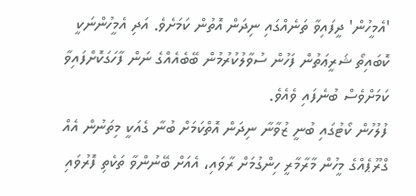'އެމީހުން' ދީފައިވާ ތަނެއްގައި ނިދަން އޮތުން ކަމަށެވެ. އަދި އެމީހުންނަކީ ކޮބައިތޯ ޝަރީޢަތުން ފަހުން ސުވާލުކުރުމުން ބޭބެއެއްގެ ނަން ފާހަގަކޮށްފައިވާ ކަމަށްވެސް ބުނެފައި ވެއެވެ.
ފުލުހުން ކޯޓުގައި ބުނީ ޒުވާނާ ނިދަން އޮތްކަމަށް ބުނާ ގެއަކީ މިތަނުން އެއް ގްރޫޕެއްގެ މީހުން މާރާމާރީ ހިންގުމަށް ރާވައި، އެއަށް ބޭނުންވާ ތަކެތި ފޮރުވައި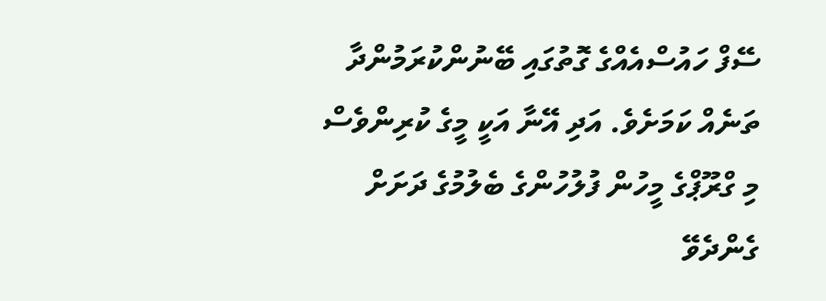ސޭފް ހައުސްއެއްގެ ގޮތުގައި ބޭނުންކުރަމުންދާ ތަނެއް ކަމަށެވެ. އަދި އޭނާ އަކީ މީގެ ކުރިންވެސް މި ގްރޫޕްގެ މީހުން ފުލުހުންގެ ބެލުމުގެ ދަށަށް ގެންދެވޭ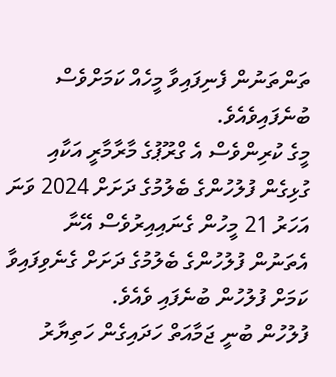ތަންތަނުން ފެނިފައިވާ މީހެއް ކަމަށްވެސް ބުނެފައިވެއެވެ.
މީގެ ކުރިންވެސް އެ ގްރޫޕުގެ މާރާމާރީ އަކާއި ގުޅިގެން ފުލުހުންގެ ބެލުމުގެ ދަށަށް 2024 ވަނަ އަހަރު 21 މީހުން ގެނައިއިރުވެސް އޭނާ އެތަނުން ފުލުހުންގެ ބެލުމުގެ ދަށަށް ގެނެވިފައިވާ ކަމަށް ފުލުހުން ބުނެފައި ވެއެވެ.
ފުލުހުން ބުނީ ޖަމާއަތް ހަދައިގެން ހަތިޔާރު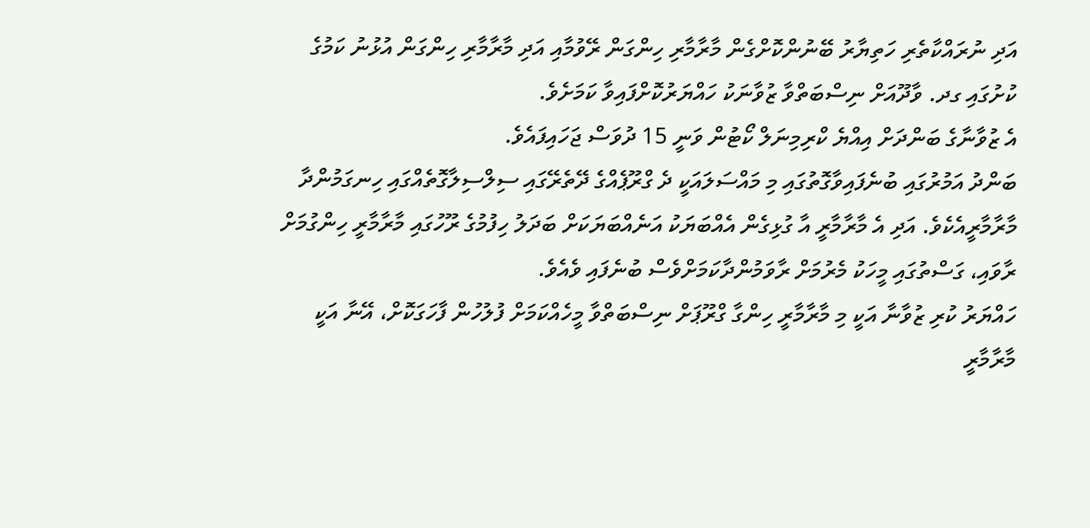އަދި ނުރައްކާތެރި ހަތިޔާރު ބޭނުންކޮށްގެން މާރާމާރި ހިންގަން ރޭވުމާއި އަދި މާރާމާރި ހިންގަން އުޅުނު ކަމުގެ ކުށުގައި ގދ. ވާދޫއަށް ނިސްބަތްވާ ޒުވާނަކު ހައްޔަރުކޮށްފައިވާ ކަމަށެވެ.
އެ ޒުވާނާގެ ބަންދަށް އިއްޔެ ކްރިމިނަލް ކޯޓުން ވަނީ 15 ދުވަސް ޖަހައިފައެވެ.
ބަންދު އަމުރުގައި ބުނެފައިވާގޮތުގައި މި މައްސަލައަކީ ދެ ގްރޫޕެއްގެ ދޭތެރޭގައި ސިލްސިލާގޮތެއްގައި ހިނގަމުންދާ މާރާމާރީއެކެވެ. އަދި އެ މާރާމާރީ އާ ގުޅިގެން އެއްބަޔަކު އަނެއްބަޔަކަށް ބަދަލު ހިފުމުގެ ރޫހުގައި މާރާމާރީ ހިންގުމަށް ރާވައި، ގަސްތުގައި މީހަކު މެރުމަށް ރާވަމުންދާކަމަށްވެސް ބުނެފައި ވެއެވެ.
ހައްޔަރު ކުރި ޒުވާނާ އަކީ މި މާރާމާރީ ހިންގާ ގްރޫޕަށް ނިސްބަތްވާ މީހެއްކަމަށް ފުލުހުން ފާހަގަކޮށް، އޭނާ އަކީ މާރާމާރީ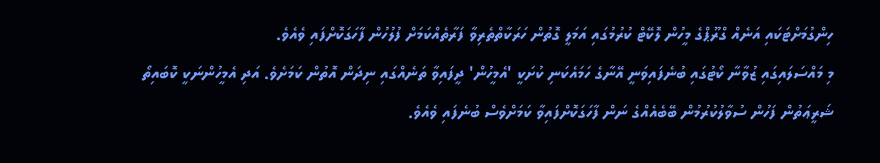ހިންގުމަށްޓަކައި އަނެއް ގްރޫޕްގެ މީހުން ލޮކޭޓް ކުރުމުގައި އަމަލީ ގޮތުން ހަރަކާތްތެރިވާ ފަރާތެއްކަމަށް ފުލުހުން ފާހަގަކޮށްފައި ވެއެވެ.
މި މައްސަލައިގައި ޒުވާނާ ކޯޓުގައި ބުނެފައިވަނީ އޭނާގެ ހަމައެކަނި ކުށަކީ 'އެމީހުން' ދީފައިވާ ތަނެއްގައި ނިދަން އޮތުން ކަމަށެވެ. އަދި އެމީހުންނަކީ ކޮބައިތޯ ޝަރީޢަތުން ފަހުން ސުވާލުކުރުމުން ބޭބެއެއްގެ ނަން ފާހަގަކޮށްފައިވާ ކަމަށްވެސް ބުނެފައި ވެއެވެ.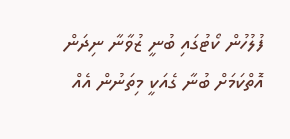ފުލުހުން ކޯޓުގައި ބުނީ ޒުވާނާ ނިދަން އޮތްކަމަށް ބުނާ ގެއަކީ މިތަނުން އެއް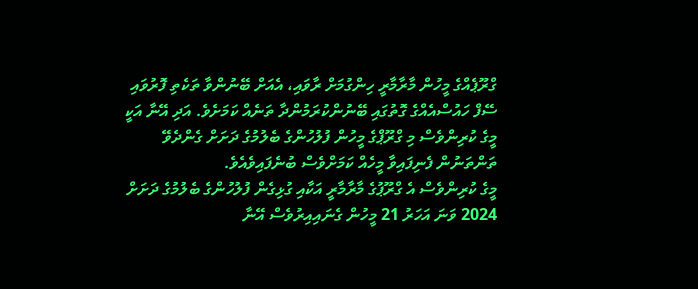ގްރޫޕެއްގެ މީހުން މާރާމާރީ ހިންގުމަށް ރާވައި، އެއަށް ބޭނުންވާ ތަކެތި ފޮރުވައި ސޭފް ހައުސްއެއްގެ ގޮތުގައި ބޭނުންކުރަމުންދާ ތަނެއް ކަމަށެވެ. އަދި އޭނާ އަކީ މީގެ ކުރިންވެސް މި ގްރޫޕްގެ މީހުން ފުލުހުންގެ ބެލުމުގެ ދަށަށް ގެންދެވޭ ތަންތަނުން ފެނިފައިވާ މީހެއް ކަމަށްވެސް ބުނެފައިވެއެވެ.
މީގެ ކުރިންވެސް އެ ގްރޫޕުގެ މާރާމާރީ އަކާއި ގުޅިގެން ފުލުހުންގެ ބެލުމުގެ ދަށަށް 2024 ވަނަ އަހަރު 21 މީހުން ގެނައިއިރުވެސް އޭނާ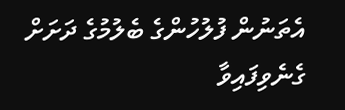އެތަނުން ފުލުހުންގެ ބެލުމުގެ ދަށަށް ގެނެވިފައިވާ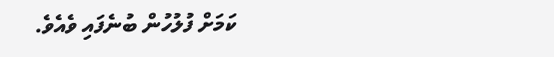ކަމަށް ފުލުހުން ބުނެފައި ވެއެވެ.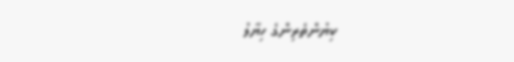ކިޔުންތެރިންގެ ހިޔާލު